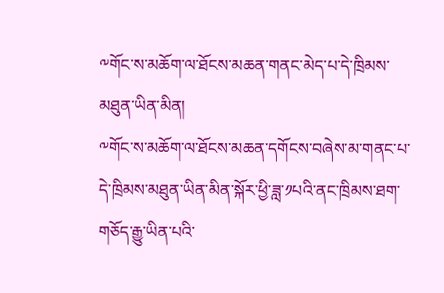༸གོང་ས་མཆོག་ལ་ཐོངས་མཆན་གནང་མེད་པ་དེ་ཁྲིམས་མཐུན་ཡིན་མིན།
༸གོང་ས་མཆོག་ལ་ཐོངས་མཆན་དགོངས་བཞེས་མ་གནང་པ་དེ་ཁྲིམས་མཐུན་ཡིན་མིན་སྐོར་ཕྱི་ཟླ་༡པའི་ནང་ཁྲིམས་ཐག་གཅོད་རྒྱུ་ཡིན་པའི་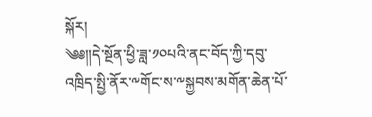སྐོར།
༄༅༎དེ་སྔོན་ཕྱི་ཟླ་༡༠པའི་ནང་བོད་ཀྱི་དབུ་འཁྲིད་སྤྱི་ནོར་༸གོང་ས་༸སྐྱབས་མགོན་ཆེན་པོ་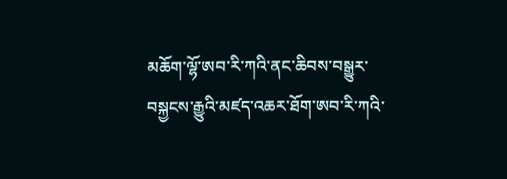མཆོག་ལྷོ་ཨབ་རི་ཀའི་ནང་ཆིབས་བསྒྱུར་བསྐྱངས་རྒྱུའི་མཛད་འཆར་ཐོག་ཨབ་རི་ཀའི་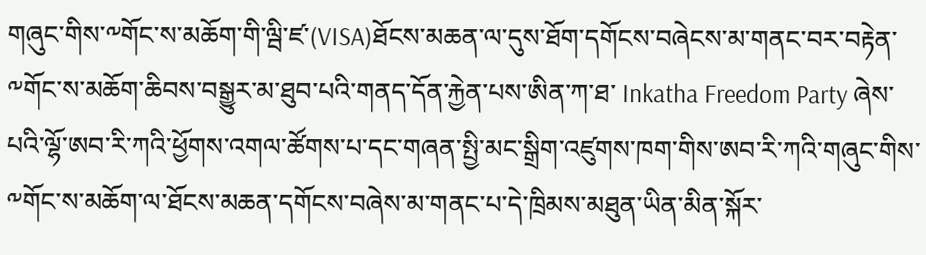གཞུང་གིས་༸གོང་ས་མཆོག་གི་ལྦི་ཛ་(VISA)ཐོངས་མཆན་ལ་དུས་ཐོག་དགོངས་བཞེངས་མ་གནང་བར་བརྟེན་ ༸གོང་ས་མཆོག་ཆིབས་བསྒྱུར་མ་ཐུབ་པའི་གནད་དོན་རྐྱེན་པས་ཨིན་ཀ་ཐ་ Inkatha Freedom Party ཞེས་པའི་ལྷོ་ཨབ་རི་ཀའི་ཕྱོགས་འགལ་ཚོགས་པ་དང་གཞན་སྤྱི་མང་སྒྲིག་འཛུགས་ཁག་གིས་ཨབ་རི་ཀའི་གཞུང་གིས་༸གོང་ས་མཆོག་ལ་ཐོངས་མཆན་དགོངས་བཞེས་མ་གནང་པ་དེ་ཁྲིམས་མཐུན་ཡིན་མིན་སྐོར་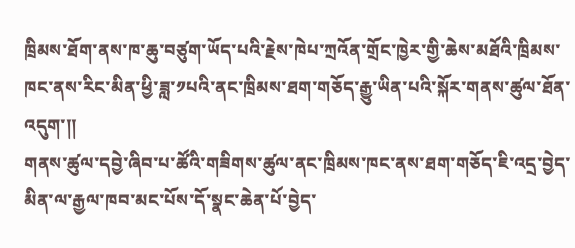ཁྲིམས་ཐོག་ནས་ཁ་ཆུ་བཙུག་ཡོད་པའི་རྗེས་ཁེཔ་ཀྲའོན་གྲོང་ཁྱེར་གྱི་ཆེས་མཐོའི་ཁྲིམས་ཁང་ནས་རིང་མིན་ཕྱི་ཟླ་༡པའི་ནང་ཁྲིམས་ཐག་གཅོད་རྒྱུ་ཡིན་པའི་སྐོར་གནས་ཚུལ་ཐོན་འདུག་༎
གནས་ཚུལ་དབྱེ་ཞིབ་པ་ཚོའི་གཟིགས་ཚུལ་ནང་ཁྲིམས་ཁང་ནས་ཐག་གཅོད་ཇི་འདྲ་བྱེད་མིན་ལ་རྒྱལ་ཁབ་མང་པོས་དོ་སྣང་ཆེན་པོ་བྱེད་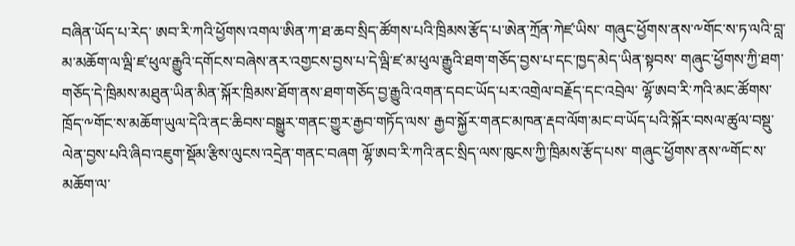བཞིན་ཡོད་པ་རེད་ ཨབ་རི་ཀའི་ཕྱོགས་འགལ་ཨིན་ཀ་ཐ་ཆབ་སྲིད་ཚོགས་པའི་ཁྲིམས་རྩོད་པ་ཨེན་ཀྲོན་ཀེཛ་ཡིས་ གཞུང་ཕྱོགས་ནས་༸གོང་ས་ཏ་ལའི་བླ་མ་མཆོག་ལ་ལྦི་ཛ་ཕུལ་རྒྱུའི་དགོངས་བཞེས་ནར་འགྱངས་བྱས་པ་དེ་ལྦི་ཛ་མ་ཕུལ་རྒྱུའི་ཐག་གཅོད་བྱས་པ་དང་ཁྱད་མེད་ཡིན་སྟབས་ གཞུང་ཕྱོགས་ཀྱི་ཐག་གཅོད་དེ་ཁྲིམས་མཐུན་ཡིན་མིན་སྐོར་ཁྲིམས་ཐོག་ནས་ཐག་གཅོད་བྱ་རྒྱུའི་འགན་དབང་ཡོད་པར་འགྲེལ་བརྗོད་དང་འབྲེལ་ ལྷོ་ཨབ་རི་ཀའི་མང་ཚོགས་ཁྲོད་༸གོང་ས་མཆོག་ཡུལ་དེའི་ནང་ཆིབས་བསྒྱུར་གནང་གྱུར་རྒྱབ་གཏོད་ལས་ རྒྱབ་སྐྱོར་གནང་མཁན་རྡབ་ལོག་མང་བ་ཡོད་པའི་སྐོར་བསལ་ཚུལ་བསྡུ་ལེན་བྱས་པའི་ཞིབ་འཇུག་སྡོམ་རྩིས་ལུངས་འདྲེན་གནང་བཞག ལྷོ་ཨབ་རི་ཀའི་ནང་སྲིད་ལས་ཁུངས་ཀྱི་ཁྲིམས་རྩོད་པས་ གཞུང་ཕྱོགས་ནས་༸གོང་ས་མཆོག་ལ་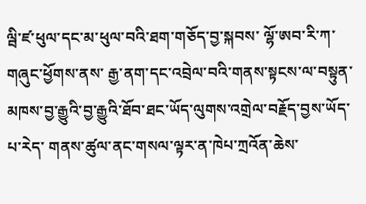ལྦི་ཛ་ཕུལ་དང་མ་ཕུལ་བའི་ཐག་གཅོད་བྱ་སྐབས་ ལྷོ་ཨབ་རི་ཀ་གཞུང་ཕྱོགས་ནས་ རྒྱ་ནག་དང་འབྲེལ་བའི་གནས་སྟངས་ལ་བསྟུན་མཁས་བྱ་རྒྱུའི་བྱ་རྒྱུའི་ཐོབ་ཐང་ཡོད་ལུགས་འགྲེལ་བརྗོད་བྱས་ཡོད་པ་རེད་ གནས་ཚུལ་ནང་གསལ་ལྟར་ན་ཁེཔ་ཀྲའོན་ཆེས་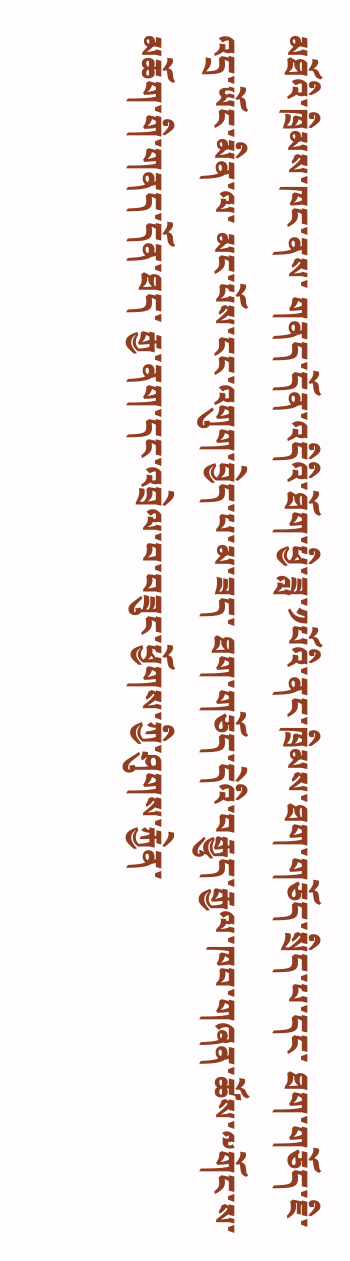མཐོའི་ཁྲིམས་ཁང་ནས་ གནད་དོན་འདིའི་ཐོག་ཕྱི་ཟླ་༡པོའི་ནང་ཁྲིམས་ཐག་གཅོད་སྲིད་པ་དང་ ཐག་གཅོད་ཇི་འདྲ་ཡོང་མིན་ལ་ མང་པོས་ངང་འགུག་བྱེད་པ་མ་ཟད་ ཐག་གཅོད་དེའི་བརྒྱུད་རྒྱལ་ཁབ་གཞན་ཚོས་༸གོང་ས་མཆོག་གི་གནད་དོན་ཐད་ རྒྱ་ནག་དང་འབྲེལ་བ་བཟུང་ཕྱོགས་ཀྱི་ཤུགས་རྐྱེན་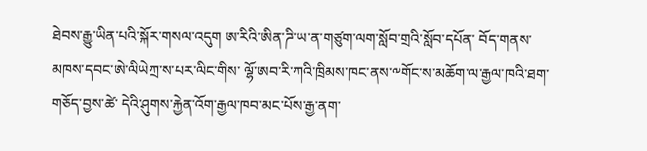ཐེབས་རྒྱུ་ཡིན་པའི་སྐོར་གསལ་འདུག ཨ་རིའི་ཨིན་ཌི་ཡ་ན་གཙུག་ལག་སློབ་གྲའི་སློབ་དཔོན་ བོད་གནས་མཁས་དབང་ཨེ་ལིཡེཀྲ་ས་པར་ལིང་གིས་ ལྷོ་ཨབ་རི་ཀའི་ཁྲིམས་ཁང་ནས་༸གོང་ས་མཆོག་ལ་རྒྱལ་ཁའི་ཐག་གཅོད་བྱས་ཚེ་ དེའི་ཤུགས་རྐྱེན་འོག་རྒྱལ་ཁབ་མང་པོས་རྒྱ་ནག་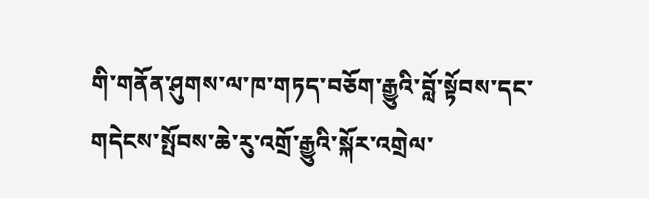གི་གནོན་ཤུགས་ལ་ཁ་གཏད་བཅོག་རྒྱུའི་བློ་སྟོབས་དང་གདེངས་སྤོབས་ཆེ་རུ་འགྲོ་རྒྱུའི་སྐོར་འགྲེལ་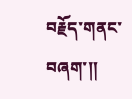བརྗོད་གནང་བཞག་༎